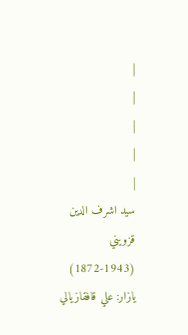|
|
|
|
|
سيد اشرف الدين قزويني (1943-1872)
يازار: علي قافقازيالي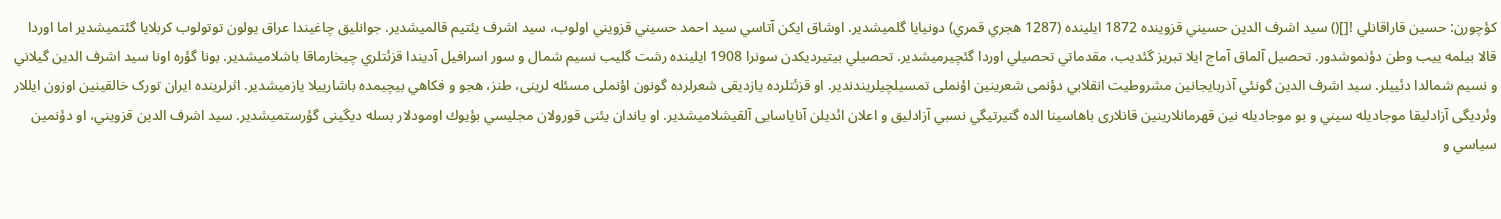كؤچورن: حسين قاراقانلي ![]() سید اشرف الدين حسيني قزوينده 1872 ایلینده (1287 هجري قمري) دونیایا گلميشدير. اوشاق ايكن آتاسي سيد احمد حسيني قزويني اولوب، سيد اشرف يئتيم قالميشدير. جوانليق چاغيندا عراق يولون توتولوب كربلايا گئتميشدير اما اوردا قالا بيلمه ييب وطن دؤنموشدور. تحصيل آلماق آماج ايلا تبريز گئديب، مقدماتي تحصيلي اوردا گئچيرميشدير. تحصيلي بيتيرديكدن سونرا 1908 ایلینده رشت گليب نسيم شمال و سور اسرافيل آديندا قزئتلري چيخارماقا باشلاميشدير. بونا گؤره اونا سيد اشرف الدين گيلاني و نسيم شمالدا دئييلر. سيد اشرف الدين گونئي آذربایجانين مشروطيت انقلابي دؤنمی شعرينين اؤنملی تمسیلچیلریندندیر. او قزئتلرده یازدیقی شعرلرده گونون اؤنملی مسئله لرینی، طنز، هجو و فكاهي بيچيمده باشارییلا یازمیشدیر. اثرلرينده ايران تورک خالقینین اوزون ایللار وئردیگی آزادليقا موجاديله سيني و بو موجاديله نین قهرمانلارینین قانلاری باهاسینا الده گتيرتيگي نسبي آزادليق و اعلان ائدیلن آنایاسایی آلقيشلاميشدير. او یاندان یئنی قورولان مجلیسي بؤيوك اومودلار بسله دیگینی گؤرستمیشدیر. سيد اشرف الدين قزويني، او دؤنمين سیاسي و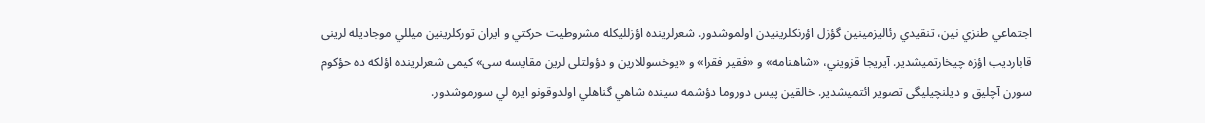اجتماعي طنزي نين، تنقیدي رئالیزمینین گؤزل اؤرنکلرینیدن اولموشدور. شعرلرینده اؤزللیکله مشروطيت حركتي و ايران تورکلرینین میللي موجاديله لرینی قابارديب اؤزه چيخارتميشدير. آیریجا قزويني، «شاهنامه» و «فقير فقرا» و «یوخسوللارین و دؤولتلی لرین مقایسه سی» كيمی شعرلرینده اؤلکه ده حؤکوم سورن آچلیق و دیلنچیلیگی تصویر ائتميشدير. خالقين پيس دوروما دؤشمه سينده شاهي گناهلي اولدوقونو ايره لي سورموشدور.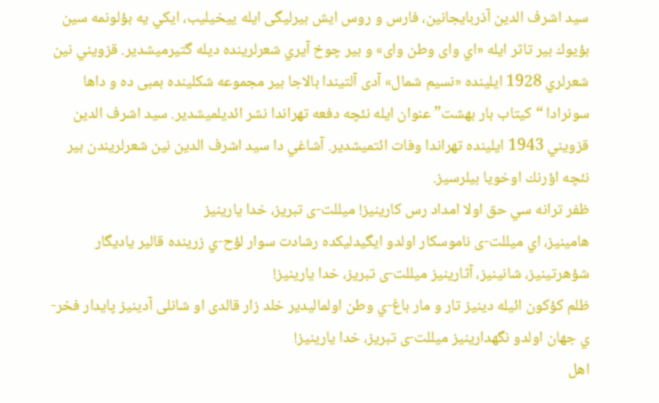سید اشرف الدين آذربایجانین، فارس و روس ایش بیرلیگی ایله ییخیلیب، ايكي يه بؤلونمه سين بؤيوك بیر تاثر ايله «اي وای وطن وای» و بیر چوخ آيري شعرلرينده ديله گتيرميشدير. قزويني نین شعرلري 1928 ايلينده «نسيم شمال» آدی آلتیندا بالاجا بیر مجموعه شكلينده بمبی ده و داها سونرادا “کیتاب بار بهشت” عنوان ايله نئچه دفعه تهراندا نشر ائديلميشدير. سيد اشرف الدين قزويني 1943 ايلينده تهراندا وفات ائتمیشدیر. آشاغي دا سيد اشرف الدين نين شعرلريندن بير نئچه اؤرنك اوخويا بيلرسيز.
ظفر ترانه سي حق اولا امداد رس كارينيز! ميللت-ی تبريز، خدا یارینیز
هامینیز، اي ميللت-ی ناموسکار اولدو ایگیدلیکده رشادت سوار لؤح-ي زرینده قالیر یادیگار شؤهرتینیز، شانینیز، آثارینیز ميللت-ی تبريز، خدا یارینیز!
ظلم کؤکون ائیله دینیز تار و مار باغ-ي وطن اولمالیدیر خلد زار قالدی او شانلی آدینیز پایدار فخر-ي جهان اولدو نگهدارینیز ميللت-ی تبريز، خدا یارینیز!
اهل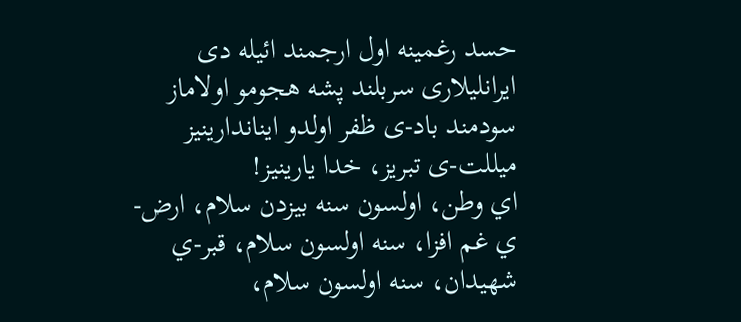حسد رغمينه اول ارجمند ائیله دی ايرانلیلاری سربلند پشه هجومو اولاماز سودمند باد-ی ظفر اولدو ایناندارینیز ميللت-ی تبريز، خدا یارینیز!
اي وطن، اولسون سنه بیزدن سلام، ارض-ي غم افزا، سنه اولسون سلام، قبر-ي شهيدان، سنه اولسون سلام،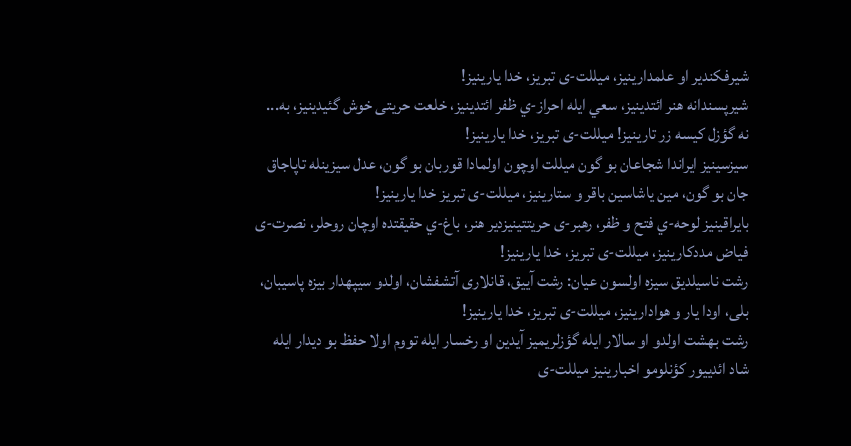شيرفکندیر او علمدارینیز، ميللت-ی تبريز، خدا یارینیز!
شیرپسندانه هنر ائتدینیز، سعي ایله احراز-ي ظفر ائتدینیز، خلعت حریتی خوش گئیدینیز، به... نه گؤزل کیسه زر تارینیز! ميللت-ی تبريز، خدا یارینیز!
سیزسینیز ايراندا شجاعان بو گون ميللت اوچون اولمادا قوربان بو گون، عدل سیزینله تاپاجاق جان بو گون، مین یاشاسین باقر و ستارینیز، ميللت-ی تبریز خدا یارینیز!
بایراقینیز لوحه-ي فتح و ظفر، رهبر-ی حريتتینیزدیر هنر، باغ-ي حقیقتده اوچان روحلر، نصرت-ی فیاض مددکارینیز، ميللت-ی تبريز، خدا یارینیز!
رشت ناسیلدیق سیزه اولسون عیان: رشت آییق، قانلاری آتشفشان، اولدو سیپهدار بیزه پاسیبان، بلی، اودا یار و هوادارینیز، ميللت-ی تبريز، خدا یارینیز!
رشت بهشت اولدو او سالار ایله گؤزلریمیز آیدین او رخسار ایله تووم اولا حفظ بو دیدار ایله شاد ائديیور کؤنلومو اخبارینیز ميللت-ی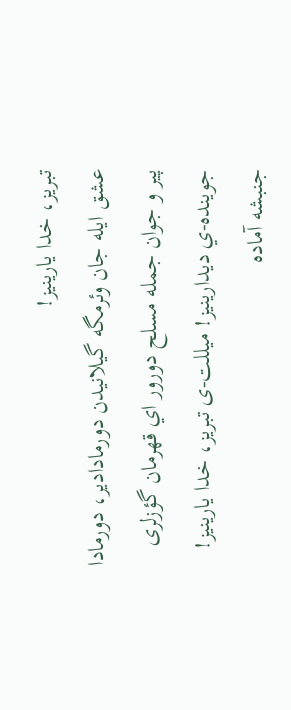تبريز، خدا یارینیز!
عشق ایله جان وئرمگه گیلانیدن دورمادادیر، دورمادا پیر و جوان جمله مسلح دورور اي قهرمان گؤزلری جوینده-ي دیدارینیز! ميللت-ی تبريز، خدا یارینیز!
جنبشه آماده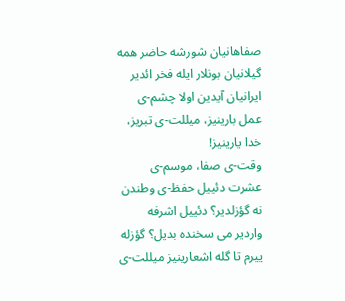صفاهانیان شورشه حاضر همه گیلانیان بونلار ایله فخر ائدیر ايرانیان آیدین اولا چشم-ی عمل بارینیز، ميللت-ی تبريز، خدا یارینیز!
وقت-ی صفا، موسم-ی عشرت دئییل حفظ-ی وطندن نه گؤزلدیر؟ دئییل اشرفه واردیر می سخنده بدیل؟ گؤزله ییرم تا گله اشعارینیز ميللت-ی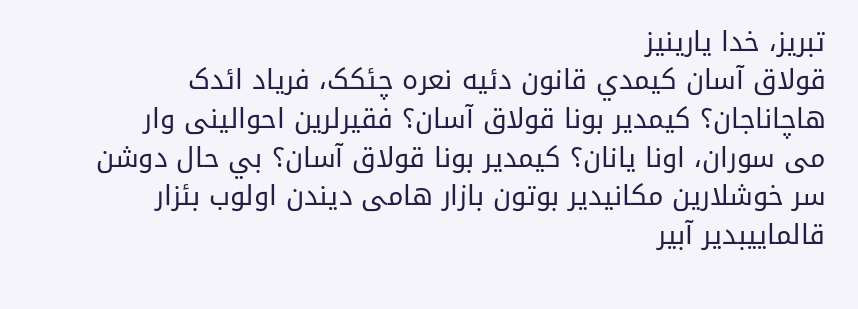تبريز، خدا یارینیز
قولاق آسان كيمدي قانون دئیه نعره چئکک، فریاد ائدک هاچاناجان؟ کیمدیر بونا قولاق آسان؟ فقیرلرین احوالینی وار می سوران، اونا یانان؟ کیمدیر بونا قولاق آسان؟ بي حال دوشن سر خوشلارین مکانیدیر بوتون بازار هامی دیندن اولوب بئزار قالماییبدیر آبیر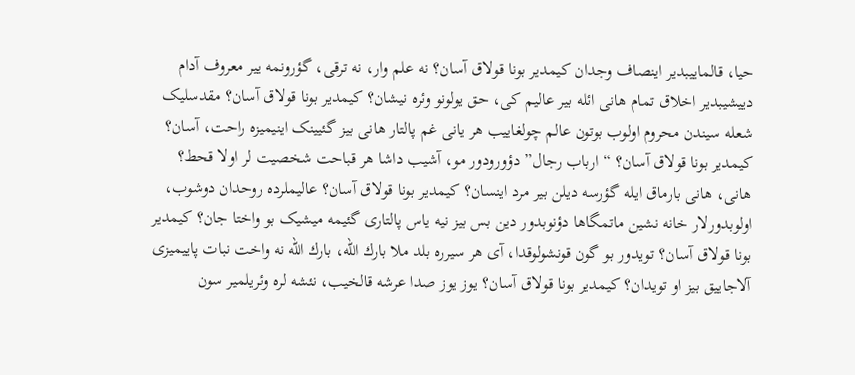حیا، قالماییبدیر اینصاف وجدان کیمدیر بونا قولاق آسان؟ نه علم وار، نه ترقی، گؤرونمه ییر معروف آدام دییشیبدیر اخلاق تمام هانی ائله بیر عالیم کی، حق یولونو وئره نیشان؟ کیمدیر بونا قولاق آسان؟ مقدسلیک شعله سيندن محروم اولوب بوتون عالم چولغاییب هر یانی غم پالتار هانی بیز گئیینک اینیمیزه راحت، آسان؟ کیمدیر بونا قولاق آسان؟ “ارباب رجال” دؤورودور مو، آشیب داشا هر قباحت شخصيت لر اولا قحط؟ هانی، هانی بارماق ایله گؤرسه دیلن بیر مرد اینسان؟ کیمدیر بونا قولاق آسان؟ عالیملرده روحدان دوشوب، اولوبدورلار خانه نشين ماتمگاها دؤنوبدور دین بس بیز نیه یاس پالتاری گئیمه میشیک بو واختا جان؟ کیمدیر بونا قولاق آسان؟ تویدور بو گون قونشولوقدا، آی هر سیرره بلد ملا بارك الله، بارك الله نه واخت نبات پاییمیزی آلاجايیق بیز او تویدان؟ کیمدیر بونا قولاق آسان؟ یوز یوز صدا عرشه قالخیب، نئشه لره وئریلمیر سون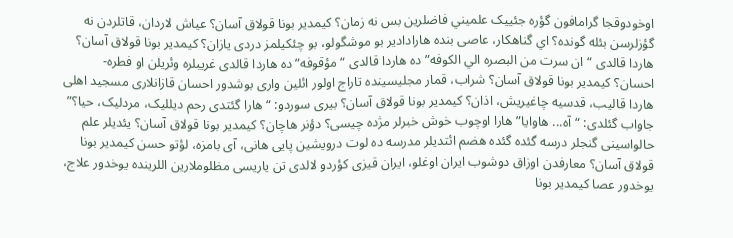اوخودوقجا گرامافون گؤره جئییک علميني فاضلرین بس نه زمان؟ کیمدیر بونا قولاق آسان؟ عياش لاردان، قاتلردن نه گؤزلرسن بئله گونده؟ اي گناهکار، عاصی بنده هارادادیر بو موشگولو، بو چئکیلمز دردی یازان؟ کیمدیر بونا قولاق آسان؟ هاردا قالدی “ان سرت من البصره الي الکوفه”ده هاردا قالدی “مؤقوفه”ده هاردا قالدی غریبلره وئریلن او فطره- احسان؟ کیمدیر بونا قولاق آسان؟ شراب، قمار مجلیسینده تاراج اولور ائلین واری بوشدور احسان قازانلاری مسجید اهلی هاردا قالیب، قدسيه چاغیریش، اذان؟ کیمدیر بونا قولاق آسان؟ بیری سوردو: “هارا گئتدی رحم دیللیک، مردلیک، حیا؟” جاواب گئلدی: “آه... هاوایا” هارا اوچوب خوش خبرلر مژده چیسی؟ دؤنر هاچان؟ کیمدیر بونا قولاق آسان؟ يئديلر علم حالواسینی گنجلر درسه گئده گئده هضم ائتدیلر مدرسه ده لوت درويشين پایی هانی، آی بامزه، لؤتو حسن کیمدیر بونا قولاق آسان؟ معارفدن اوزاق دوشوب ايران اوغلو، ايران قیزی کؤردو لالدی تن یاریسی مظلوملارین اللرینده یوخدور علاج، یوخدور عصا کیمدیر بونا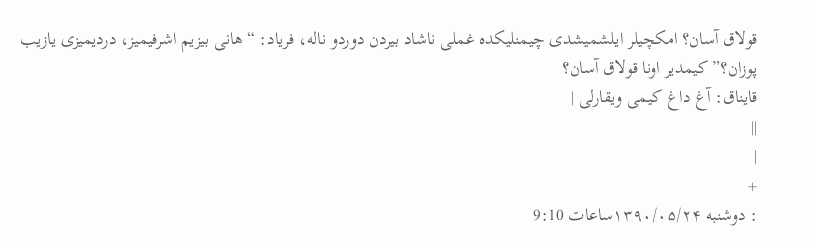قولاق آسان؟ امکچیلر ايلشمیشدی چيمنلیکده غملی ناشاد بیردن دوردو ناله، فریاد: “هانی بیزیم اشرفيمیز، دردیمیزی یازیب پوزان؟” کیمدیر اونا قولاق آسان؟
قایناق: آغ داغ کیمی ویقارلی |
||
|
+
: دوشنبه ۱۳۹۰/۰۵/۲۴ساعات 9:10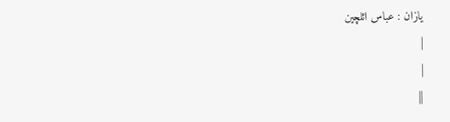يازان : عباس ائلچین
|
|
||